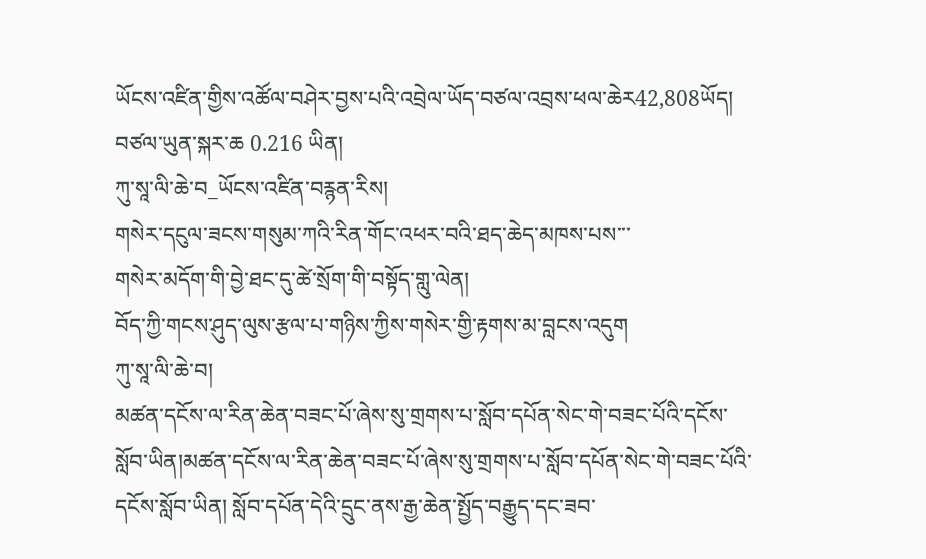ཡོངས་འཛིན་གྱིས་འཚོལ་བཤེར་བྱས་པའི་འབྲེལ་ཡོད་བཙལ་འབྲས་ཕལ་ཆེར42,808ཡོད།  བཙལ་ཡུན་སྐར་ཆ 0.216 ཡིན།
ཀུ་སཱ་ལི་ཆེ་བ_ཡོངས་འཛིན་བརྙན་རིས།
གསེར་དངུལ་ཟངས་གསུམ་ཀའི་རིན་གོང་འཕར་བའི་ཐད་ཆེད་མཁས་པས་་་
གསེར་མདོག་གི་བྱེ་ཐང་དུ་ཚེ་སྲོག་གི་བསྟོད་གླུ་ལེན།
བོད་ཀྱི་གངས་ཤུད་ལུས་རྩལ་པ་གཉིས་ཀྱིས་གསེར་གྱི་རྟགས་མ་བླངས་འདུག
ཀུ་སཱ་ལི་ཆེ་བ།
མཚན་དངོས་ལ་རིན་ཆེན་བཟང་པོ་ཞེས་སུ་གྲགས་པ་སློབ་དཔོན་སེང་གེ་བཟང་པོའི་དངོས་སློབ་ཡིན།མཚན་དངོས་ལ་རིན་ཆེན་བཟང་པོ་ཞེས་སུ་གྲགས་པ་སློབ་དཔོན་སེང་གེ་བཟང་པོའི་དངོས་སློབ་ཡིན། སློབ་དཔོན་དེའི་དྲུང་ནས་རྒྱ་ཆེན་སྤྱོད་བརྒྱུད་དང་ཟབ་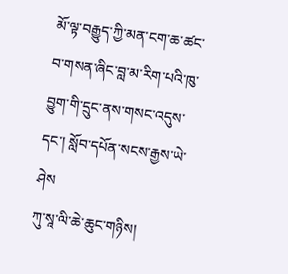མོ་ལྟ་བརྒྱུད་ཀྱི་མན་ངག་ཆ་ཚང་བ་གསན་ཞིང་བླ་མ་རིག་པའི་ཁུ་བྱུག་གི་དྲུང་ནས་གསང་འདུས་དང་། སློབ་དཔོན་སངས་རྒྱས་ཡེ་ཤེས
ཀུ་སཱ་ལི་ཆེ་ཆུང་གཉིས།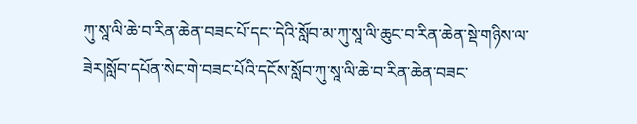ཀུ་སཱ་ལི་ཆེ་བ་རིན་ཆེན་བཟང་པོ་དང་་དེའི་སློབ་མ་ཀུ་སཱ་ལི་ཆུང་བ་རིན་ཆེན་སྡེ་གཉིས་ལ་ཟེར།སློབ་དཔོན་སེང་གེ་བཟང་པོའི་དངོས་སློབ་ཀུ་སཱ་ལི་ཆེ་བ་རིན་ཆེན་བཟང་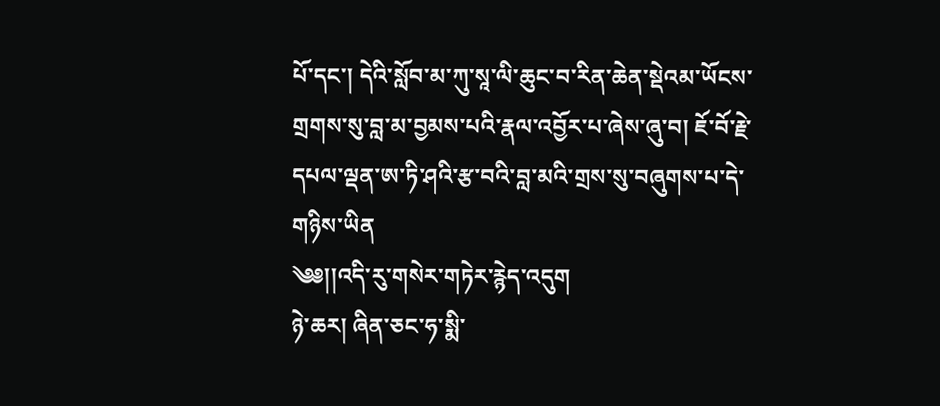པོ་དང་། དེའི་སློབ་མ་ཀུ་སཱ་ལི་ཆུང་བ་རིན་ཆེན་སྡེའམ་ཡོངས་གྲགས་སུ་བླ་མ་བྱམས་པའི་རྣལ་འབྱོར་པ་ཞེས་ཞུ་བ། ཇོ་བོ་རྗེ་དཔལ་ལྡན་ཨ་ཏི་ཤའི་རྩ་བའི་བླ་མའི་གྲས་སུ་བཞུགས་པ་དེ་གཉིས་ཡིན
༄༅།།འདི་རུ་གསེར་གཏེར་རྙེད་འདུག
ཉེ་ཆར། ཞིན་ཅང་ཧ་སྨི་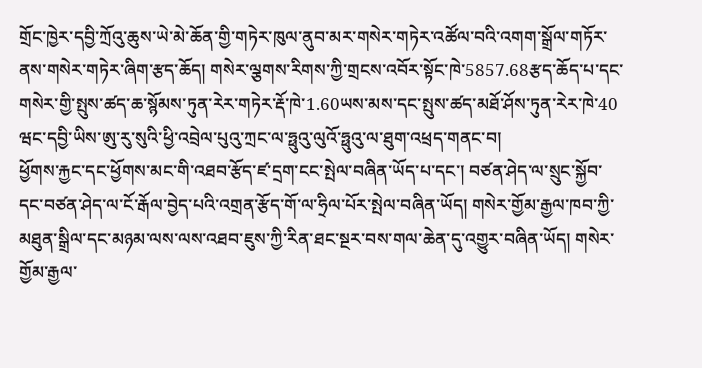གྲོང་ཁྱེར་དབྱི་ཀྲོའུ་ཆུས་ཡེ་མེ་ཆོན་གྱི་གཏེར་ཁུལ་ནུབ་མར་གསེར་གཏེར་འཚོལ་བའི་འགག་སྒྲོལ་གཏོར་ནས་གསེར་གཏེར་ཞིག་རྩད་ཆོད། གསེར་ལྕགས་རིགས་ཀྱི་གྲངས་འབོར་སྟོང་ཁེ་5857.68རྩད་ཆོད་པ་དང་གསེར་གྱི་སྤུས་ཚད་ཆ་སྙོམས་ཏུན་རེར་གཏེར་རྡོ་ཁེ་1.60ཡས་མས་དང་སྤུས་ཚད་མཐོ་ཤོས་ཏུན་རེར་ཁེ་40
ཝང་དབྱི་ཡིས་ཨུ་རུ་སུའི་ཕྱི་འབྲེལ་པུའུ་ཀྲང་ལ་ཧྥུའུ་ལུའོ་ཧྥུའུ་ལ་ཐུག་འཕྲད་གནང་བ།
ཕྱོགས་རྐྱང་དང་ཕྱོགས་མང་གི་འཐབ་རྩོད་ཛ་དྲག་ངང་སྤེལ་བཞིན་ཡོད་པ་དང་། བཙན་ཤེད་ལ་སྲུང་སྐྱོབ་དང་བཙན་ཤེད་ལ་ངོ་རྒོལ་བྱེད་པའི་འགྲན་རྩོད་གོ་ལ་ཧྲིལ་པོར་སྤེལ་བཞིན་ཡོད། གསེར་གྱོམ་རྒྱལ་ཁབ་ཀྱི་མཐུན་སྒྲིལ་དང་མཉམ་ལས་ལས་འཐབ་ཇུས་ཀྱི་རིན་ཐང་སྔར་བས་གལ་ཆེན་དུ་འགྱུར་བཞིན་ཡོད། གསེར་གྱོམ་རྒྱལ་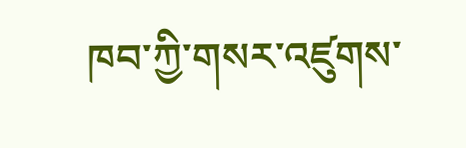ཁབ་ཀྱི་གསར་འཛུགས་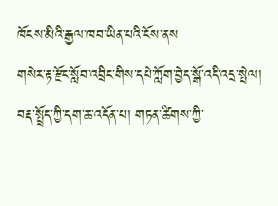ཁོངས་མིའི་རྒྱལ་ཁབ་ཡིན་པའི་ངོས་ནས
གསེར་རྟ་རྫོང་སློབ་འབྲིང་གིས་དཔེ་ཀློག་བྱེད་སྒོ་འདི་འདྲ་སྤེལ།
བརྡ་སྤྲོད་ཀྱི་དག་ཆ་འདོན་པ། གཏན་ཚིགས་ཀྱི་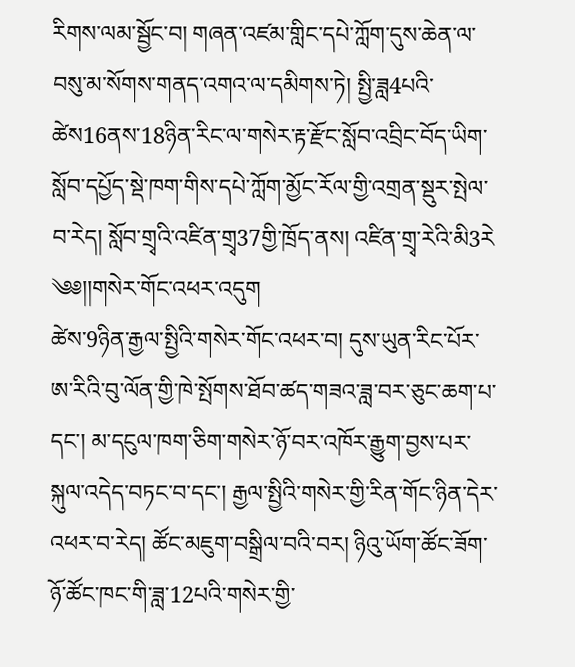རིགས་ལམ་སྦྱོང་བ། གཞན་འཛམ་གླིང་དཔེ་ཀློག་དུས་ཆེན་ལ་བསུ་མ་སོགས་གནད་འགའ་ལ་དམིགས་ཏེ། སྤྱི་ཟླ4པའི་ཚེས16ནས་18ཉིན་རིང་ལ་གསེར་རྟ་རྫོང་སློབ་འབྲིང་བོད་ཡིག་སློབ་དཔྱོད་སྡེ་ཁག་གིས་དཔེ་ཀློག་མྱོང་རོལ་གྱི་འགྲན་སྡུར་སྤེལ་བ་རེད། སློབ་གྲྭའི་འཛིན་གྲྭ37གྱི་ཁྲོད་ནས། འཛིན་གྲྭ་རེའི་མི3རེ
༄༅།།གསེར་གོང་འཕར་འདུག
ཚེས་9ཉིན་རྒྱལ་སྤྱིའི་གསེར་གོང་འཕར་བ། དུས་ཡུན་རིང་པོར་ཨ་རིའི་བུ་ལོན་གྱི་ཁེ་སྤོགས་ཐོབ་ཚད་གཟའ་ཟླ་བར་ཅུང་ཆག་པ་དང་། མ་དངུལ་ཁག་ཅིག་གསེར་ཉོ་བར་འཁོར་རྒྱུག་བྱས་པར་སྐུལ་འདེད་བཏང་བ་དང་། རྒྱལ་སྤྱིའི་གསེར་གྱི་རིན་གོང་ཉིན་དེར་འཕར་བ་རེད། ཚོང་མཇུག་བསྒྲིལ་བའི་བར། ཉིའུ་ཡོག་ཚོང་ཟོག་ཉོ་ཚོང་ཁང་གི་ཟླ་12པའི་གསེར་གྱི་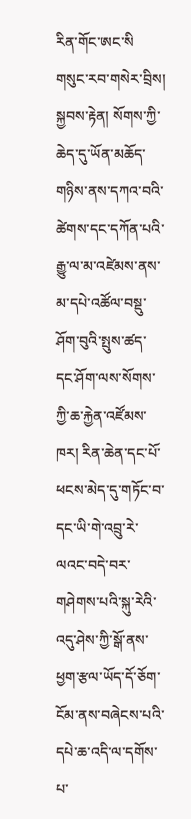རིན་གོང་ཨང་སི
གསུང་རབ་གསེར་བྲིས།
སྐྱབས་རྟེན། སོགས་ཀྱི་ཆེད་དུ་ཡོན་མཆོད་གཉིས་ནས་དཀའ་བའི་ཚེགས་དང་དཀོན་པའི་རྒྱུ་ལ་མ་འཛེམས་ནས་མ་དཔེ་འཚོལ་བསྡུ་ཤོག་བུའི་སྤུས་ཚད་དང་ཤོག་ལས་སོགས་ཀྱི་ཆ་རྐྱེན་འཛོམས་ཁར། རིན་ཆེན་དང་པོ་ཕངས་མེད་དུ་གཏོང་བ་དང་ཡི་གེ་འབྲུ་རེ་ལའང་བདེ་བར་གཤེགས་པའི་སྐུ་རེའི་འདུ་ཤེས་ཀྱི་སྒོ་ནས་ཕྱག་རྩལ་ཡོད་དོ་ཅོག་ངོམ་ནས་བཞེངས་པའི་དཔེ་ཆ་འདི་ལ་དགོས་པ་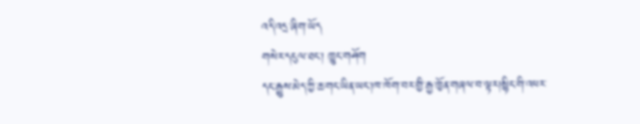འདི་འདྲ་ཞིག་ཡོད
གསེར་དངུལ་ཐང་། ཁྱུང་གཤོག
དང་རྒྱུས་མེད་ཀྱི་ཆ་གང་ཡིན་ཡང་།ཁ་ཁོག་བར་གྱི་རྒྱ་ཁྱོན་གཞལ་བ་ལྟར།སྙིང་གི་འཕར་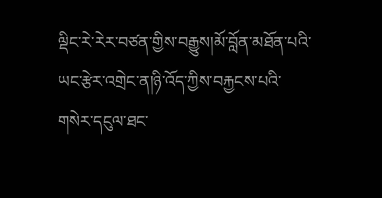ལྡིང་རེ་རེར་བཙན་གྱིས་བརྒྱུས།མོ་བློན་མཐོན་པའི་ཡང་རྩེར་འགྲེང་ན།ཉི་འོད་ཀྱིས་བརྐྱངས་པའི་གསེར་དངུལ་ཐང་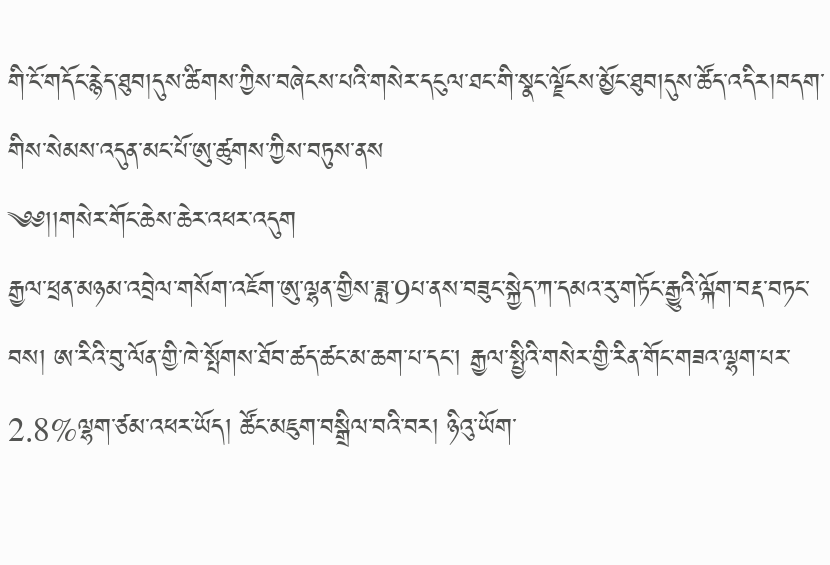གི་ངོ་གདོང་རྙེད་ཐུབ།དུས་ཚིགས་ཀྱིས་བཞེངས་པའི་གསེར་དངུལ་ཐང་གི་སྣང་ལྗོངས་མྱོང་ཐུབ།དུས་ཚོད་འདིར།བདག་གིས་སེམས་འདུན་མང་པོ་ཨུ་ཚུགས་ཀྱིས་བཏུས་ནས
༄༅།།གསེར་གོང་ཆེས་ཆེར་འཕར་འདུག
རྒྱལ་ཕྲན་མཉམ་འབྲེལ་གསོག་འཇོག་ཨུ་ལྷན་གྱིས་ཟླ་9པ་ནས་བཟུང་སྐྱེད་ཀ་དམའ་རུ་གཏོང་རྒྱུའི་ལྐོག་བརྡ་བཏང་བས། ཨ་རིའི་བུ་ལོན་གྱི་ཁེ་སྤོགས་ཐོབ་ཚད་ཚང་མ་ཆག་པ་དང་། རྒྱལ་སྤྱིའི་གསེར་གྱི་རིན་གོང་གཟའ་ལྷག་པར་2.8%ལྷག་ཙམ་འཕར་ཡོད། ཚོང་མཇུག་བསྒྲིལ་བའི་བར། ཉིའུ་ཡོག་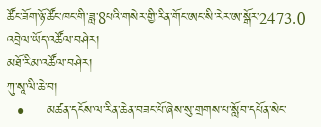ཚོང་ཟོག་ཉོ་ཚོང་ཁང་གི་ཟླ་8པའི་གསེར་གྱི་རིན་གོང་ཨང་སི་རེར་ཨ་སྒོར་2473.0
འབྲེལ་ཡོད་འཚོལ་བཤེར།
མཐོ་རིམ་འཚོལ་བཤེར།
ཀུ་སཱ་ལི་ཆེ་བ།
  •     མཚན་དངོས་ལ་རིན་ཆེན་བཟང་པོ་ཞེས་སུ་གྲགས་པ་སློབ་དཔོན་སེང་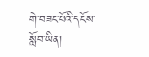གེ་བཟང་པོའི་དངོས་སློབ་ཡིན།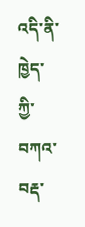འདི་ནི་ཁྱེད་ཀྱི་བཀའ་བརྡ་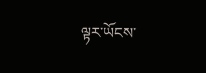ལྟར་ཡོངས་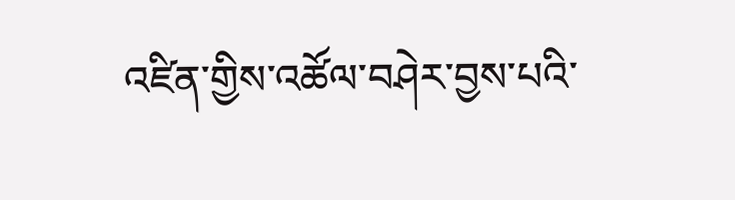འཛིན་གྱིས་འཚོལ་བཤེར་བྱས་པའི་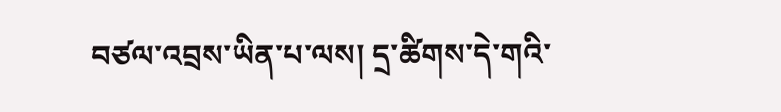བཙལ་འབྲས་ཡིན་པ་ལས། དྲ་ཚིགས་དེ་གའི་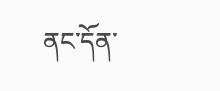ནང་དོན་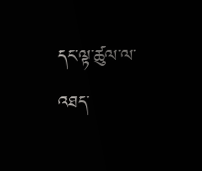དང་ལྟ་ཚུལ་ལ་འཐད་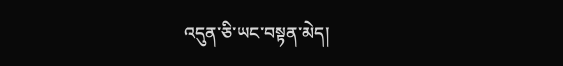འདུན་ཅི་ཡང་བསྟན་མེད།